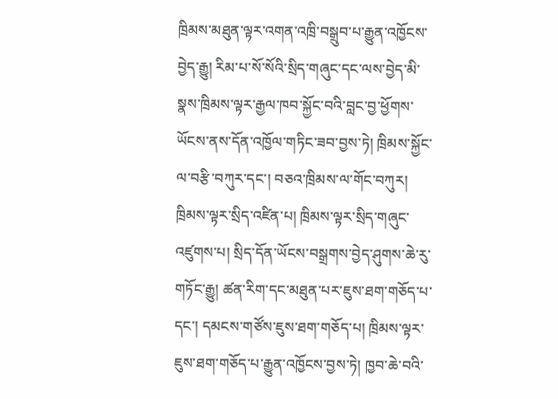ཁྲིམས་མཐུན་ལྟར་འགན་འཁྲི་བསྒྲུབ་པ་རྒྱུན་འཁྱོངས་བྱེད་རྒྱུ། རིམ་པ་སོ་སོའི་སྲིད་གཞུང་དང་ལས་བྱེད་མི་སྣས་ཁྲིམས་ལྟར་རྒྱལ་ཁབ་སྐྱོང་བའི་བླང་བྱ་ཕྱོགས་ཡོངས་ནས་དོན་འཁྱོལ་གཏིང་ཟབ་བྱས་ཏེ། ཁྲིམས་སྐྱོང་ལ་བརྩི་བཀུར་དང་། བཅའ་ཁྲིམས་ལ་གོང་བཀུར། ཁྲིམས་ལྟར་སྲིད་འཛིན་པ། ཁྲིམས་ལྟར་སྲིད་གཞུང་འཛུགས་པ། སྲིད་དོན་ཡོངས་བསྒྲགས་བྱེད་ཤུགས་ཆེ་རུ་གཏོང་རྒྱུ། ཚན་རིག་དང་མཐུན་པར་ཇུས་ཐག་གཅོད་པ་དང་། དམངས་གཙོས་ཇུས་ཐག་གཅོད་པ། ཁྲིམས་ལྟར་ ཇུས་ཐག་གཅོད་པ་རྒྱུན་འཁྱོངས་བྱས་ཏེ། ཁྱབ་ཆེ་བའི་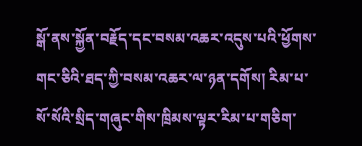སྒོ་ནས་སྐྱོན་བརྗོད་དང་བསམ་འཆར་འདུས་པའི་ཕྱོགས་གང་ཅིའི་ཐད་ཀྱི་བསམ་འཆར་ལ་ཉན་དགོས། རིམ་པ་སོ་སོའི་སྲིད་གཞུང་གིས་ཁྲིམས་ལྟར་རིམ་པ་གཅིག་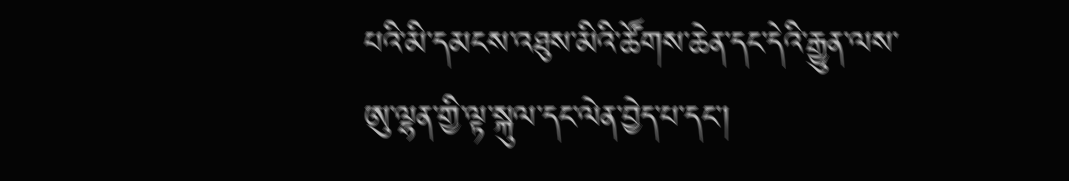པའི་མི་དམངས་འཐུས་མིའི་ཚོགས་ཆེན་དང་དེའི་རྒྱུན་ལས་ཨུ་ལྷན་གྱི་ལྟ་སྐུལ་དང་ལེན་བྱེད་པ་དང་།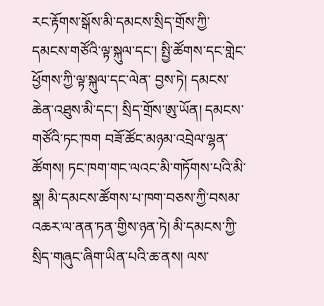རང་རྟོགས་སྒོས་མི་དམངས་སྲིད་གྲོས་ཀྱི་དམངས་གཙོའི་ལྟ་སྐུལ་དང་། སྤྱི་ཚོགས་དང་གླེང་ཕྱོགས་ཀྱི་ལྟ་སྐུལ་དང་ལེན་ བྱས་ཏེ། དམངས་ཆེན་འཐུས་མི་དང་། སྲིད་གྲོས་ཨུ་ཡོན། དམངས་གཙོའི་ཏང་ཁག བཟོ་ཚོང་མཉམ་འབྲེལ་ལྷན་ཚོགས། ཏང་ཁག་གང་ལའང་མི་གཏོགས་པའི་མི་སྣ། མི་དམངས་ཚོགས་པ་ཁག་བཅས་ཀྱི་བསམ་འཆར་ལ་ནན་ཏན་གྱིས་ཉན་ཏེ། མི་དམངས་ཀྱི་སྲིད་གཞུང་ཞིག་ཡིན་པའི་ཆ་ནས། ལས་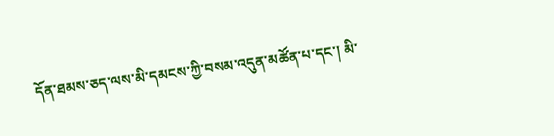དོན་ཐམས་ཅད་ལས་མི་དམངས་ཀྱི་བསམ་འདུན་མཚོན་པ་དང་། མི་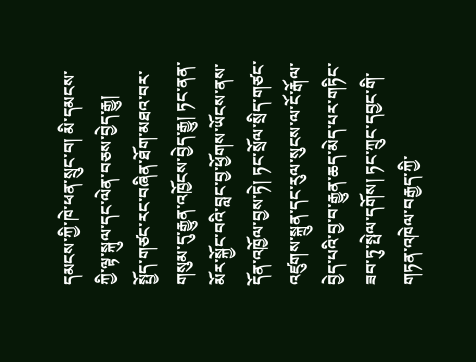དམངས་ཀྱི་ཁེ་ཕན་སྲུང་བ། མི་དམངས་ཀྱི་ལྟ་སྐུལ་དང་ལེན་བཅས་བྱེད་རྒྱུ།
སྤྱོད་གཙང་རང་བཞིན་ཐོག་མཐའ་བར་གསུམ་དུ་རྒྱུན་འཁྱོངས་བྱེད་རྒྱུ། ཏང་ནན་མོར་སྐྱོང་བའི་བླང་བྱ་ཕྱོགས་ཡོངས་ནས་དོན་འཁྱོལ་བྱས་ཏེ། ཏང་སྲོལ་སྲིད་གཙང་འཛུགས་སྐྲུན་དང་རུལ་སུངས་ལ་ངོ་རྒོལ་བྱེད་པའི་བྱ་བ་རྒྱུན་ཆད་མེད་པར་གཏིང་ཟབ་ཏུ་སྤེལ་དགོས། ཏང་ཀྲུང་དབྱང་གི་གཏན་འཁེལ་བརྒྱད་ཀྱི་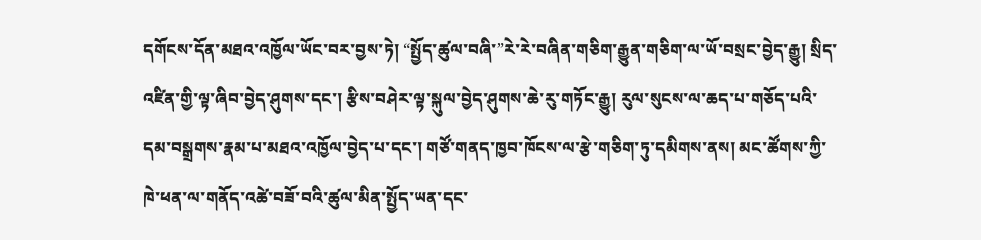དགོངས་དོན་མཐའ་འཁྱོལ་ཡོང་བར་བྱས་ཏེ། “སྤྱོད་ཚུལ་བཞི་”རེ་རེ་བཞིན་གཅིག་རྒྱུན་གཅིག་ལ་ཡོ་བསྲང་བྱེད་རྒྱུ། སྲིད་འཛིན་གྱི་ལྟ་ཞིབ་བྱེད་ཤུགས་དང་། རྩིས་བཤེར་ལྟ་སྐུལ་བྱེད་ཤུགས་ཆེ་རུ་གཏོང་རྒྱུ། རུལ་སུངས་ལ་ཆད་པ་གཅོད་པའི་དམ་བསྒྲགས་རྣམ་པ་མཐའ་འཁྱོལ་བྱེད་པ་དང་། གཙོ་གནད་ཁྱབ་ཁོངས་ལ་རྩེ་གཅིག་ཏུ་དམིགས་ནས། མང་ཚོགས་ཀྱི་ཁེ་ཕན་ལ་གནོད་འཚེ་བཟོ་བའི་ཚུལ་མིན་སྤྱོད་ཡན་དང་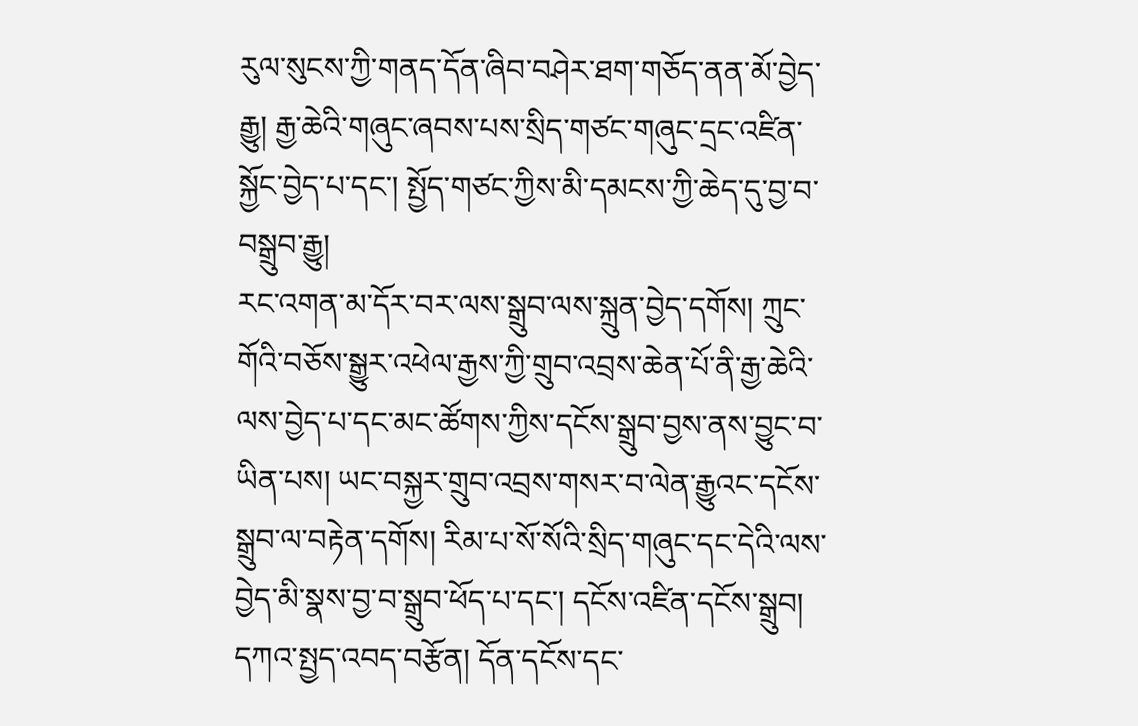རུལ་སུངས་ཀྱི་གནད་དོན་ཞིབ་བཤེར་ཐག་གཅོད་ནན་མོ་བྱེད་རྒྱུ། རྒྱ་ཆེའི་གཞུང་ཞབས་པས་སྲིད་གཙང་གཞུང་དྲང་འཛིན་སྐྱོང་བྱེད་པ་དང་། སྤྱོད་གཙང་ཀྱིས་མི་དམངས་ཀྱི་ཆེད་དུ་བྱ་བ་བསྒྲུབ་རྒྱུ།
རང་འགན་མ་དོར་བར་ལས་སྒྲུབ་ལས་སྐྲུན་བྱེད་དགོས། ཀྲུང་གོའི་བཅོས་སྒྱུར་འཕེལ་རྒྱས་ཀྱི་གྲུབ་འབྲས་ཆེན་པོ་ནི་རྒྱ་ཆེའི་ལས་བྱེད་པ་དང་མང་ཚོགས་ཀྱིས་དངོས་སྒྲུབ་བྱས་ནས་བྱུང་བ་ཡིན་པས། ཡང་བསྐྱར་གྲུབ་འབྲས་གསར་བ་ལེན་རྒྱུའང་དངོས་སྒྲུབ་ལ་བརྟེན་དགོས། རིམ་པ་སོ་སོའི་སྲིད་གཞུང་དང་དེའི་ལས་བྱེད་མི་སྣས་བྱ་བ་སྒྲུབ་ཕོད་པ་དང་། དངོས་འཛིན་དངོས་སྒྲུབ། དཀའ་སྤྱད་འབད་བརྩོན། དོན་དངོས་དང་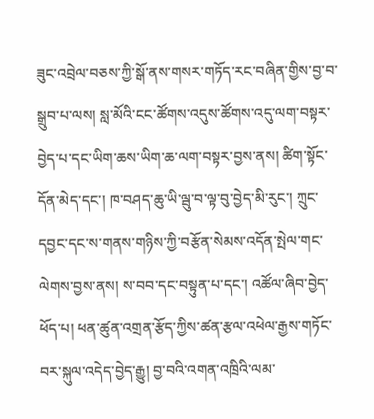ཟུང་འབྲེལ་བཅས་ཀྱི་སྒོ་ནས་གསར་གཏོད་རང་བཞིན་གྱིས་བྱ་བ་སྒྲུབ་པ་ལས། སླ་མོའི་ངང་ཚོགས་འདུས་ཚོགས་འདུ་ལག་བསྟར་བྱེད་པ་དང་ཡིག་ཆས་ཡིག་ཆ་ལག་བསྟར་བྱས་ནས། ཚིག་སྟོང་དོན་མེད་དང་། ཁ་བཤད་ཆུ་ཡི་ལྦུ་བ་ལྟ་བུ་བྱེད་མི་རུང་། ཀྲུང་དབྱང་དང་ས་གནས་གཉིས་ཀྱི་བརྩོན་སེམས་འདོན་སྤེལ་གང་ལེགས་བྱས་ནས། ས་བབ་དང་བསྟུན་པ་དང་། འཚོལ་ཞིབ་བྱེད་ཕོད་པ། ཕན་ཚུན་འགྲན་རྩོད་ཀྱིས་ཚན་རྩལ་འཕེལ་རྒྱས་གཏོང་བར་སྐུལ་འདེད་བྱེད་རྒྱུ། བྱ་བའི་འགན་འཁྲིའི་ལམ་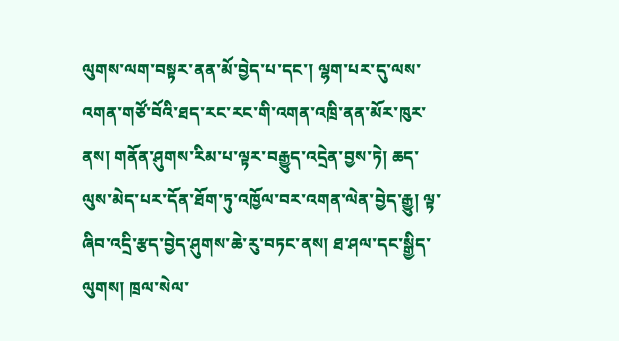ལུགས་ལག་བསྟར་ནན་མོ་བྱེད་པ་དང་། ལྷག་པར་དུ་ལས་འགན་གཙོ་བོའི་ཐད་རང་རང་གི་འགན་འཁྲི་ནན་མོར་ཁུར་ནས། གནོན་ཤུགས་རིམ་པ་ལྟར་བརྒྱུད་འདྲེན་བྱས་ཏེ། ཆད་ལུས་མེད་པར་དོན་ཐོག་ཏུ་འཁྱོལ་བར་འགན་ལེན་བྱེད་རྒྱུ། ལྟ་ཞིབ་འདྲི་རྩད་བྱེད་ཤུགས་ཆེ་རུ་བཏང་ནས། ཐ་ཤལ་དང་སྒྱིད་ལུགས། ཁྲལ་སེལ་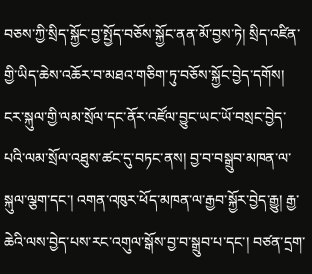བཅས་ཀྱི་སྲིད་སྐྱོང་བྱ་སྤྱོད་བཅོས་སྐྱོང་ནན་མོ་བྱས་ཏེ། སྲིད་འཛིན་གྱི་ཡིད་ཆེས་འཆོར་བ་མཐའ་གཅིག་ཏུ་བཅོས་སྐྱོང་བྱེད་དགོས། ངར་སྐུལ་གྱི་ལམ་སྲོལ་དང་ནོར་འཛོལ་བྱུང་ཡང་ཡོ་བསྲང་བྱེད་པའི་ལམ་སྲོལ་འཐུས་ཚང་དུ་བཏང་ནས། བྱ་བ་བསྒྲུབ་མཁན་ལ་སྐུལ་ལྕག་དང་། འགན་འཁུར་ཕོད་མཁན་ལ་རྒྱབ་སྐྱོར་བྱེད་རྒྱུ། རྒྱ་ཆེའི་ལས་བྱེད་པས་རང་འགུལ་སྒོས་བྱ་བ་སྒྲུབ་པ་དང་། བཙན་དྲག་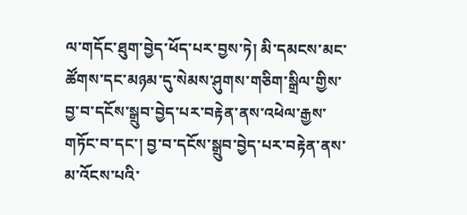ལ་གདོང་ཐུག་བྱེད་ཕོད་པར་བྱས་ཏེ། མི་དམངས་མང་ཚོགས་དང་མཉམ་དུ་སེམས་ཤུགས་གཅིག་སྒྲིལ་གྱིས་བྱ་བ་དངོས་སྒྲུབ་བྱེད་པར་བརྟེན་ནས་འཕེལ་རྒྱས་གཏོང་བ་དང་། བྱ་བ་དངོས་སྒྲུབ་བྱེད་པར་བརྟེན་ནས་མ་འོངས་པའི་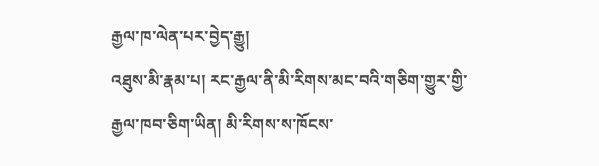རྒྱལ་ཁ་ལེན་པར་བྱེད་རྒྱུ།
འཐུས་མི་རྣམ་པ། རང་རྒྱལ་ནི་མི་རིགས་མང་བའི་གཅིག་གྱུར་གྱི་རྒྱལ་ཁབ་ཅིག་ཡིན། མི་རིགས་ས་ཁོངས་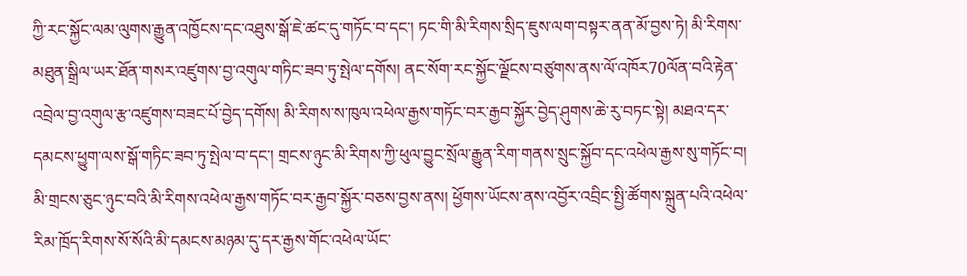ཀྱི་རང་སྐྱོང་ལམ་ལུགས་རྒྱུན་འཁྱོངས་དང་འཐུས་སྒོ་ཇེ་ཚང་དུ་གཏོང་བ་དང་། ཏང་གི་མི་རིགས་སྲིད་ཇུས་ལག་བསྟར་ནན་མོ་བྱས་ཏེ། མི་རིགས་མཐུན་སྒྲིལ་ཡར་ཐོན་གསར་འཛུགས་བྱ་འགུལ་གཏིང་ཟབ་ཏུ་སྤེལ་དགོས། ནང་སོག་རང་སྐྱོང་ལྗོངས་བཙུགས་ནས་ལོ་འཁོར70ལོན་བའི་རྟེན་འབྲེལ་བྱ་འགུལ་རྩ་འཛུགས་བཟང་པོ་བྱེད་དགོས། མི་རིགས་ས་ཁུལ་འཕེལ་རྒྱས་གཏོང་བར་རྒྱབ་སྐྱོར་བྱེད་ཤུགས་ཆེ་རུ་བཏང་སྟེ། མཐའ་དར་དམངས་ཕྱུག་ལས་སྒོ་གཏིང་ཟབ་ཏུ་སྤེལ་བ་དང་། གྲངས་ཉུང་མི་རིགས་ཀྱི་ཕུལ་བྱུང་སྲོལ་རྒྱུན་རིག་གནས་སྲུང་སྐྱོབ་དང་འཕེལ་རྒྱས་སུ་གཏོང་བ། མི་གྲངས་ཅུང་ཉུང་བའི་མི་རིགས་འཕེལ་རྒྱས་གཏོང་བར་རྒྱབ་སྐྱོར་བཅས་བྱས་ནས། ཕྱོགས་ཡོངས་ནས་འབྱོར་འབྲིང་སྤྱི་ཚོགས་སྐྲུན་པའི་འཕེལ་རིམ་ཁྲོད་རིགས་སོ་སོའི་མི་དམངས་མཉམ་དུ་དར་རྒྱས་གོང་འཕེལ་ཡོང་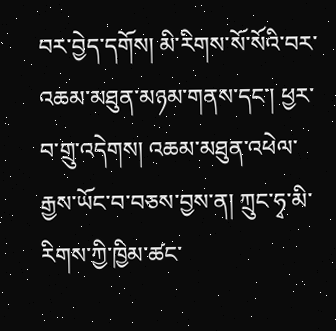བར་བྱེད་དགོས། མི་རིགས་སོ་སོའི་བར་འཆམ་མཐུན་མཉམ་གནས་དང་། ཕྱར་བ་གྲུ་འདེགས། འཆམ་མཐུན་འཕེལ་རྒྱས་ཡོང་བ་བཅས་བྱས་ན། ཀྲུང་ཧྭ་མི་རིགས་ཀྱི་ཁྱིམ་ཚང་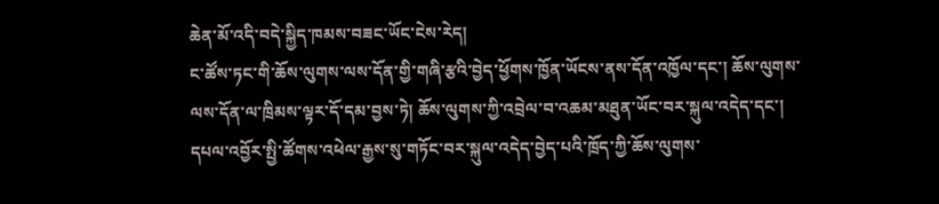ཆེན་མོ་འདི་བདེ་སྐྱིད་ཁམས་བཟང་ཡོང་ངེས་རེད།
ང་ཚོས་ཏང་གི་ཆོས་ལུགས་ལས་དོན་གྱི་གཞི་རྩའི་བྱེད་ཕྱོགས་ཁྱོན་ཡོངས་ནས་དོན་འཁྱོལ་དང་། ཆོས་ལུགས་ལས་དོན་ལ་ཁྲིམས་ལྟར་དོ་དམ་བྱས་ཏེ། ཆོས་ལུགས་ཀྱི་འབྲེལ་བ་འཆམ་མཐུན་ཡོང་བར་སྐུལ་འདེད་དང་། དཔལ་འབྱོར་སྤྱི་ཚོགས་འཕེལ་རྒྱས་སུ་གཏོང་བར་སྐུལ་འདེད་བྱེད་པའི་ཁྲོད་ཀྱི་ཆོས་ལུགས་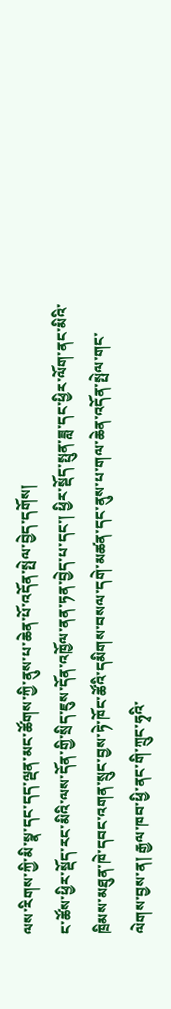ལས་རིགས་ཀྱི་མི་སྣ་དང་དད་ལྡན་མང་ཚོགས་ཀྱི་ནུས་པ་ཆེན་པོ་འདོན་སྤེལ་བྱེད་དགོས།
ང་ཚོས་ཕྱིར་སྡོད་རང་མིའི་ལས་དོན་གྱི་སྲིད་ཇུས་དོན་འཁྱོལ་ནན་ཏན་བྱེད་པ་དང་། ཕྱིར་སྡོད་སྤུན་ཟླ་དང་ཕྱིར་ལོག་ནང་མིའི་ཁྲིམས་མཐུན་ཁེ་དབང་འགན་སྲུང་བྱས་ཏེ་ཁོང་ཚོའི་དམིགས་བསལ་དགེ་མཚན་དང་ནུས་པ་གལ་ཆེན་འདོན་སྤེལ་གང་ལེགས་བྱས་ན། རྒྱལ་ཁབ་ཕྱི་ནང་གི་ཀྲུང་ཧྭའི་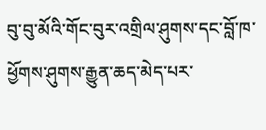བུ་བུ་མོའི་གོང་བུར་འགྲིལ་ཤུགས་དང་བློ་ཁ་ཕྱོགས་ཤུགས་རྒྱུན་ཆད་མེད་པར་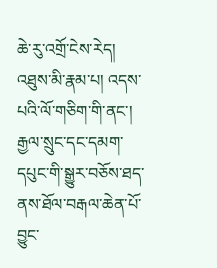ཆེ་རུ་འགྲོ་ངེས་རེད།
འཐུས་མི་རྣམ་པ། འདས་པའི་ལོ་གཅིག་གི་ནང་། རྒྱལ་སྲུང་དང་དམག་དཔུང་གི་སྒྱུར་བཅོས་ཐད་ནས་ཐོལ་བརྒལ་ཆེན་པོ་བྱུང་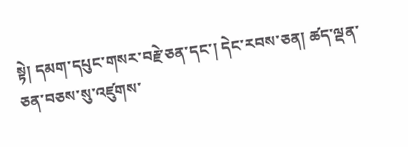སྟེ། དམག་དཔུང་གསར་བརྗེ་ཅན་དང་། དེང་རབས་ཅན། ཚད་ལྡན་ཅན་བཅས་སུ་འཛུགས་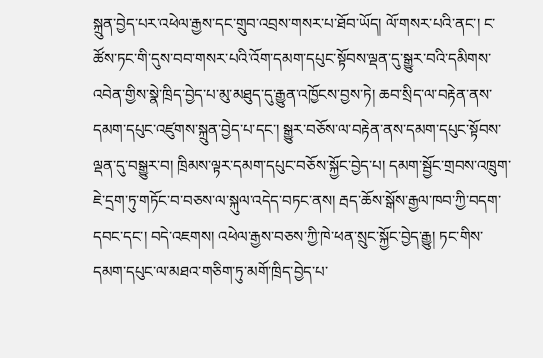སྐྲུན་བྱེད་པར་འཕེལ་རྒྱས་དང་གྲུབ་འབྲས་གསར་པ་ཐོབ་ཡོད། ལོ་གསར་པའི་ནང་། ང་ཚོས་ཏང་གི་དུས་བབ་གསར་པའི་འོག་དམག་དཔུང་སྟོབས་ལྡན་དུ་སྒྱུར་བའི་དམིགས་འབེན་གྱིས་སྣེ་ཁྲིད་བྱེད་པ་མུ་མཐུད་དུ་རྒྱུན་འཁྱོངས་བྱས་ཏེ། ཆབ་སྲིད་ལ་བརྟེན་ནས་དམག་དཔུང་འཛུགས་སྐྲུན་བྱེད་པ་དང་། སྒྱུར་བཅོས་ལ་བརྟེན་ནས་དམག་དཔུང་སྟོབས་ལྡན་དུ་བསྒྱུར་བ། ཁྲིམས་ལྟར་དམག་དཔུང་བཅོས་སྐྱོང་བྱེད་པ། དམག་སྦྱོང་གྲབས་འཁྲུག་ཇེ་དྲག་ཏུ་གཏོང་བ་བཅས་ལ་སྐུལ་འདེད་བཏང་ནས། རྦད་ཆོས་སྒོས་རྒྱལ་ཁབ་ཀྱི་བདག་དབང་དང་། བདེ་འཇགས། འཕེལ་རྒྱས་བཅས་ཀྱི་ཁེ་ཕན་སྲུང་སྐྱོང་བྱེད་རྒྱུ། ཏང་གིས་དམག་དཔུང་ལ་མཐའ་གཅིག་ཏུ་མགོ་ཁྲིད་བྱེད་པ་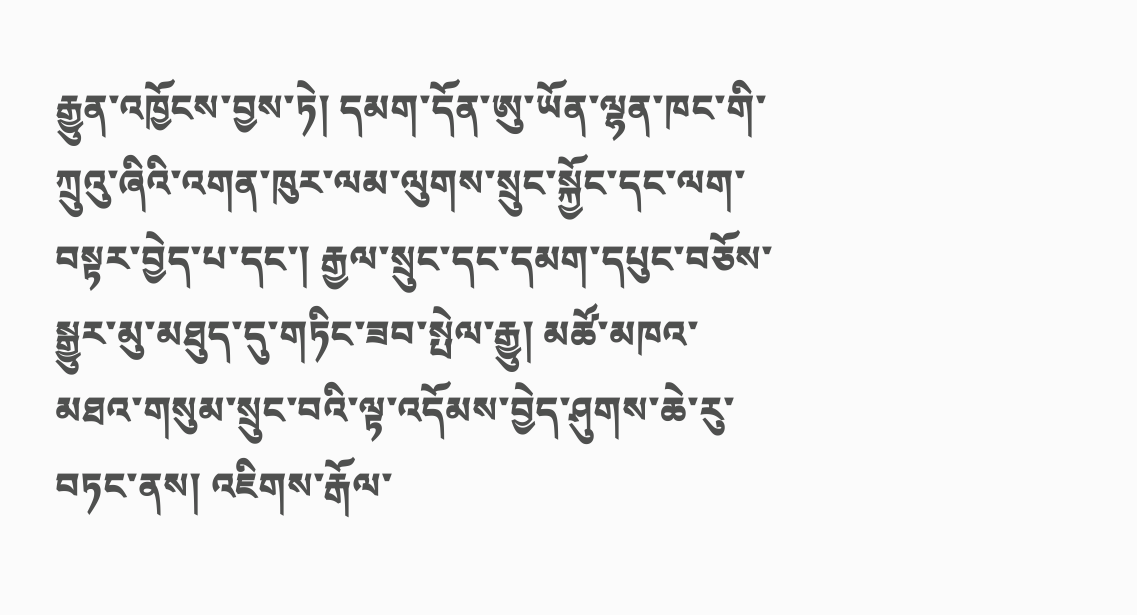རྒྱུན་འཁྱོངས་བྱས་ཏེ། དམག་དོན་ཨུ་ཡོན་ལྷན་ཁང་གི་ཀྲུའུ་ཞིའི་འགན་ཁུར་ལམ་ལུགས་སྲུང་སྐྱོང་དང་ལག་བསྟར་བྱེད་པ་དང་། རྒྱལ་སྲུང་དང་དམག་དཔུང་བཅོས་སྒྱུར་མུ་མཐུད་དུ་གཏིང་ཟབ་སྤེལ་རྒྱུ། མཚོ་མཁའ་མཐའ་གསུམ་སྲུང་བའི་ལྟ་འདོམས་བྱེད་ཤུགས་ཆེ་རུ་བཏང་ནས། འཇིགས་རྒོལ་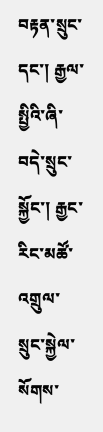བརྟན་སྲུང་དང་། རྒྱལ་སྤྱིའི་ཞི་བདེ་སྲུང་སྐྱོང་། རྒྱང་རིང་མཚོ་འགྲུལ་སྲུང་སྐྱེལ་སོགས་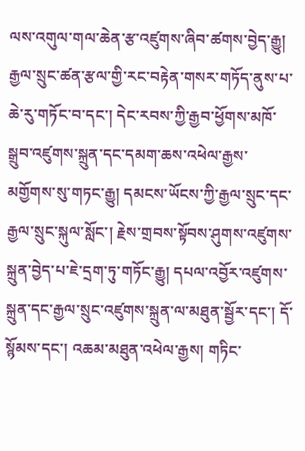ལས་འགུལ་གལ་ཆེན་རྩ་འཛུགས་ཞིབ་ཚགས་བྱེད་རྒྱུ། རྒྱལ་སྲུང་ཚན་རྩལ་གྱི་རང་བརྟེན་གསར་གཏོད་ནུས་པ་ཆེ་རུ་གཏོང་བ་དང་། དེང་རབས་ཀྱི་རྒྱབ་ཕྱོགས་མཁོ་སྒྲུབ་འཛུགས་སྐྲུན་དང་དམག་ཆས་འཕེལ་རྒྱས་མགྱོགས་སུ་གཏང་རྒྱུ། དམངས་ཡོངས་ཀྱི་རྒྱལ་སྲུང་དང་རྒྱལ་སྲུང་སྐུལ་སློང་། རྗེས་གྲབས་སྟོབས་ཤུགས་འཛུགས་སྐྲུན་བྱེད་པ་ཇེ་དྲག་ཏུ་གཏོང་རྒྱུ། དཔལ་འབྱོར་འཛུགས་སྐྲུན་དང་རྒྱལ་སྲུང་འཛུགས་སྐྲུན་ལ་མཐུན་སྦྱོར་དང་། དོ་སྙོམས་དང་། འཆམ་མཐུན་འཕེལ་རྒྱས། གཏིང་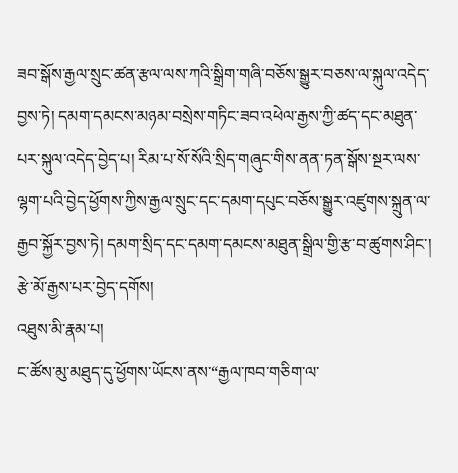ཟབ་སྒོས་རྒྱལ་སྲུང་ཚན་རྩལ་ལས་ཀའི་སྒྲིག་གཞི་བཅོས་སྒྱུར་བཅས་ལ་སྐུལ་འདེད་བྱས་ཏེ། དམག་དམངས་མཉམ་བསྲེས་གཏིང་ཟབ་འཕེལ་རྒྱས་ཀྱི་ཚད་དང་མཐུན་པར་སྐུལ་འདེད་བྱེད་པ། རིམ་པ་སོ་སོའི་སྲིད་གཞུང་གིས་ནན་ཏན་སྒོས་སྔར་ལས་ལྷག་པའི་བྱེད་ཕྱོགས་ཀྱིས་རྒྱལ་སྲུང་དང་དམག་དཔུང་བཅོས་སྒྱུར་འཛུགས་སྐྲུན་ལ་རྒྱབ་སྐྱོར་བྱས་ཏེ། དམག་སྲིད་དང་དམག་དམངས་མཐུན་སྒྲིལ་གྱི་རྩ་བ་ཚུགས་ཤིང་། རྩེ་མོ་རྒྱས་པར་བྱེད་དགོས།
འཐུས་མི་རྣམ་པ།
ང་ཚོས་མུ་མཐུད་དུ་ཕྱོགས་ཡོངས་ནས་“རྒྱལ་ཁབ་གཅིག་ལ་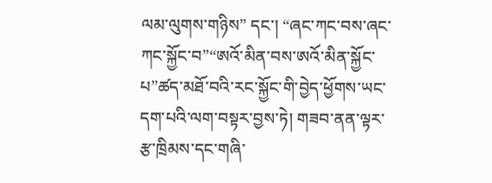ལམ་ལུགས་གཉིས” དང་། “ཞང་ཀང་བས་ཞང་ཀང་སྐྱོང་བ”“ཨའོ་མིན་བས་ཨའོ་མིན་སྐྱོང་པ”ཚད་མཐོ་བའི་རང་སྐྱོང་གི་བྱེད་ཕྱོགས་ཡང་དག་པའི་ལག་བསྟར་བྱས་ཏེ། གཟབ་ནན་ལྟར་རྩ་ཁྲིམས་དང་གཞི་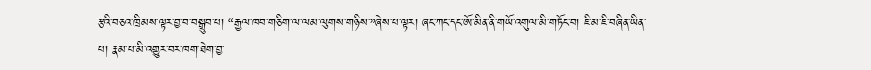རྩའི་བཅའ་ཁྲིམས་ལྟར་བྱ་བ་བསྒྲུབ་པ། “རྒྱལ་ཁབ་གཅིག་ལ་ལམ་ལུགས་གཉིས་”ཞེས་པ་ལྟར། ཞང་ཀང་དང་ཨོ་མིན་ནི་གཡོ་འགུལ་མི་གཏོང་བ། ཇི་མ་ཇི་བཞིན་ཡིན་པ། རྣམ་པ་མི་འགྱུར་བར་ཁག་ཐེག་བྱ་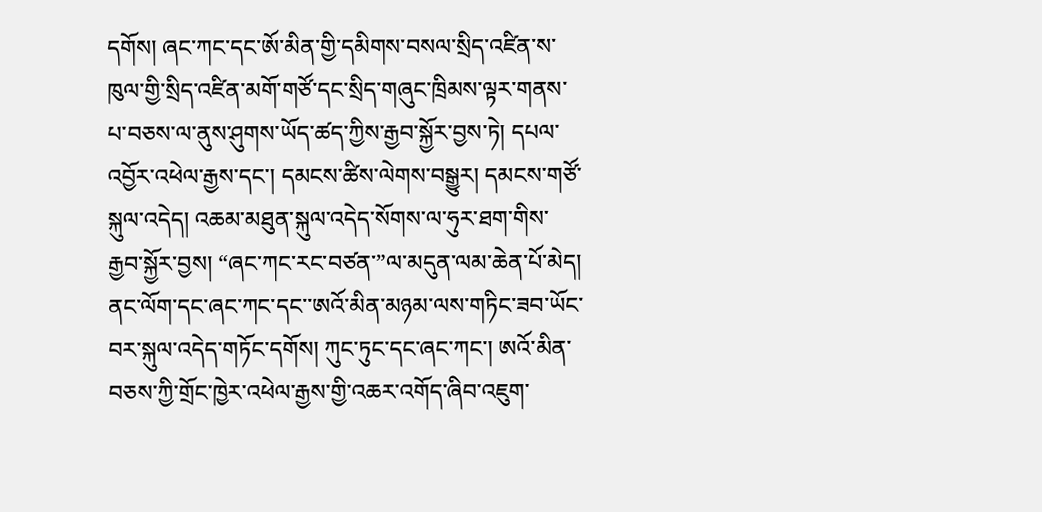དགོས། ཞང་ཀང་དང་ཨོ་མིན་གྱི་དམིགས་བསལ་སྲིད་འཛིན་ས་ཁུལ་གྱི་སྲིད་འཛིན་མགོ་གཙོ་དང་སྲིད་གཞུང་ཁྲིམས་ལྟར་གནས་པ་བཅས་ལ་ནུས་ཤུགས་ཡོད་ཚད་ཀྱིས་རྒྱབ་སྐྱོར་བྱས་ཏེ། དཔལ་འབྱོར་འཕེལ་རྒྱས་དང་། དམངས་ཚིས་ལེགས་བསྒྱུར། དམངས་གཙོ་སྐུལ་འདེད། འཆམ་མཐུན་སྐུལ་འདེད་སོགས་ལ་ཧུར་ཐག་གིས་རྒྱབ་སྐྱོར་བྱས། “ཞང་ཀང་རང་བཙན་”ལ་མདུན་ལམ་ཆེན་པོ་མེད། ནང་ལོག་དང་ཞང་ཀང་དང་་ཨའོ་མིན་མཉམ་ལས་གཏིང་ཟབ་ཡོང་བར་སྐུལ་འདེད་གཏོང་དགོས། ཀུང་ཏུང་དང་ཞང་ཀང་། ཨའོ་མིན་བཅས་ཀྱི་གྲོང་ཁྱེར་འཕེལ་རྒྱས་གྱི་འཆར་འགོད་ཞིབ་འཇུག་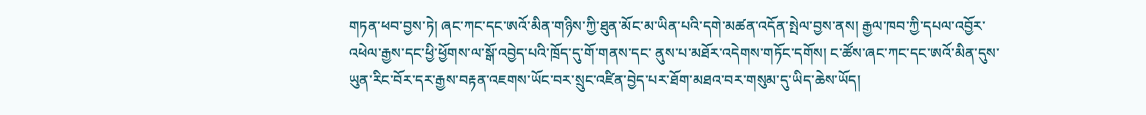གཏན་ཕབ་བྱས་ཏེ། ཞང་ཀང་དང་ཨའོ་མིན་གཉིས་ཀྱི་ཐུན་མོང་མ་ཡིན་པའི་དགེ་མཚན་འདོན་སྤེལ་བྱས་ནས། རྒྱལ་ཁབ་ཀྱི་དཔལ་འབྱོར་འཕེལ་རྒྱས་དང་ཕྱི་ཕྱོགས་ལ་སྒོ་འབྱེད་པའི་ཁྲོད་དུ་གོ་གནས་དང་ ནུས་པ་མཐོར་འདེགས་གཏོང་དགོས། ང་ཚོས་ཞང་ཀང་དང་ཨའོ་མིན་དུས་ཡུན་རིང་བོར་དར་རྒྱས་བརྟན་འཇགས་ཡོང་བར་སྲུང་འཛིན་བྱེད་པར་ཐོག་མཐའ་བར་གསུམ་དུ་ཡིད་ཆེས་ཡོད།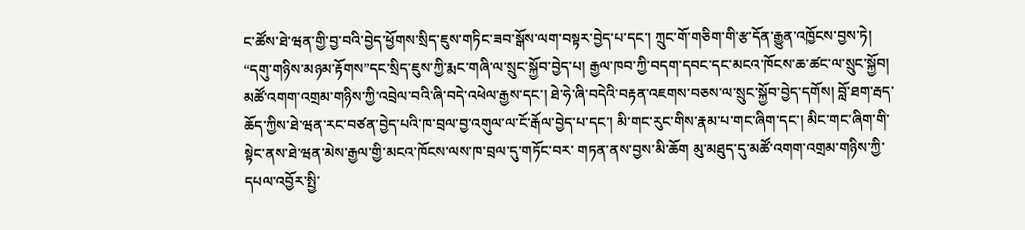ང་ཚོས་ཐེ་ཝན་གྱི་བྱ་བའི་བྱེད་ཕྱོགས་སྲིད་ཇུས་གཏིང་ཟབ་སྒོས་ལག་བསྟར་བྱེད་པ་དང་། ཀྲུང་གོ་གཅིག་གི་རྩ་དོན་རྒྱུན་འཁྱོངས་བྱས་ཏེ། “དགུ་གཉིས་མཉམ་རྟོགས”དང་སྲིད་ཇུས་ཀྱི་རྨང་གཞི་ལ་སྲུང་སྐྱོབ་བྱེད་པ། རྒྱལ་ཁབ་ཀྱི་བདག་དབང་དང་མངའ་ཁོངས་ཆ་ཚང་ལ་སྲུང་སྐྱོབ། མཚོ་འགག་འགྲམ་གཉིས་ཀྱི་འབྲེལ་བའི་ཞི་བདེ་འཕེལ་རྒྱས་དང་། ཐེ་ཧེ་ཞི་བདེའི་བརྟན་འཇགས་བཅས་ལ་སྲུང་སྐྱོབ་བྱེད་དགོས། བློ་ཐག་རྦད་ཆོད་ཀྱིས་ཐེ་ཝན་རང་བཙན་བྱེད་པའི་ཁ་བྲལ་བྱ་འགུལ་ལ་ངོ་རྒོལ་བྱེད་པ་དང་། མི་གང་རུང་གིས་རྣམ་པ་གང་ཞིག་དང་། མིང་གང་ཞིག་གི་སྟེང་ནས་ཐེ་ཝན་མེས་རྒྱལ་གྱི་མངའ་ཁོངས་ལས་ཁ་བྲལ་དུ་གཏོང་བར་ གཏན་ནས་བྱས་མི་ཆོག མུ་མཐུད་དུ་མཚོ་འགག་འགྲམ་གཉིས་ཀྱི་དཔལ་འབྱོར་སྤྱི་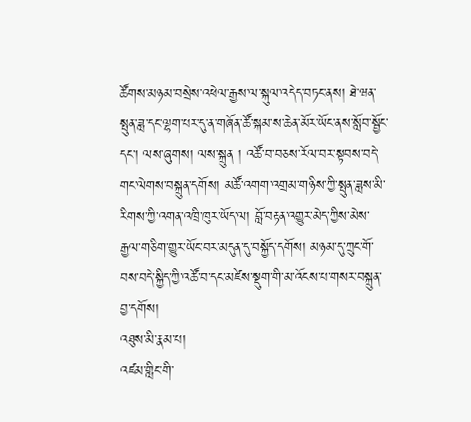ཚོགས་མཉམ་བསྲེས་འཕེལ་རྒྱས་ལ་སྐུལ་འདེད་བཏང་ནས། ཐེ་ཝན་སྤུན་ཟླ་དང་ལྷག་པར་དུ་ན་གཞོན་ཚོ་སྐམ་ས་ཆེན་མོར་ཡོང་ནས་སློབ་སྦྱོང་དང་། ལས་ཞུགས། ལས་སྐྲུན ། འཚོ་བ་བཅས་རོལ་བར་སྟབས་བདེ་གང་ལེགས་བསྐྲུན་དགོས། མཚོ་འགག་འགྲམ་གཉིས་ཀྱི་སྤུན་ཟླས་མི་རིགས་ཀྱི་འགན་འཁྲི་ཁུར་ཡོད་ལ། བློ་བརྟན་འགྱུར་མེད་ཀྱིས་མེས་རྒྱལ་གཅིག་གྱུར་ཡོང་བར་མདུན་དུ་བསྐྱོད་དགོས། མཉམ་དུ་ཀྲུང་གོ་བས་བདེ་སྐྱིད་ཀྱི་འཚོ་བ་དང་མཛེས་སྡུག་གི་མ་འོངས་པ་གསར་བསྐྲུན་བྱ་དགོས།
འཐུས་མི་རྣམ་པ།
འཛམ་གླིང་གི་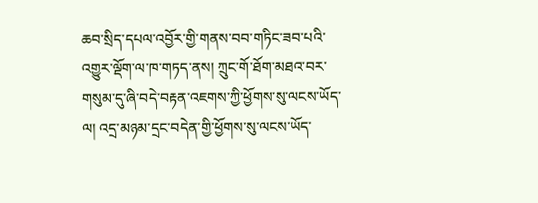ཆབ་སྲིད་དཔལ་འབྱོར་གྱི་གནས་བབ་གཏིང་ཟབ་པའི་འགྱུར་ལྡོག་ལ་ཁ་གཏད་ནས། ཀྲུང་གོ་ཐོག་མཐའ་བར་གསུམ་དུ་ཞི་བདེ་བརྟན་འཇགས་ཀྱི་ཕྱོགས་སུ་ལངས་ཡོད་ལ། འདྲ་མཉམ་དྲང་བདེན་གྱི་ཕྱོགས་སུ་ལངས་ཡོད་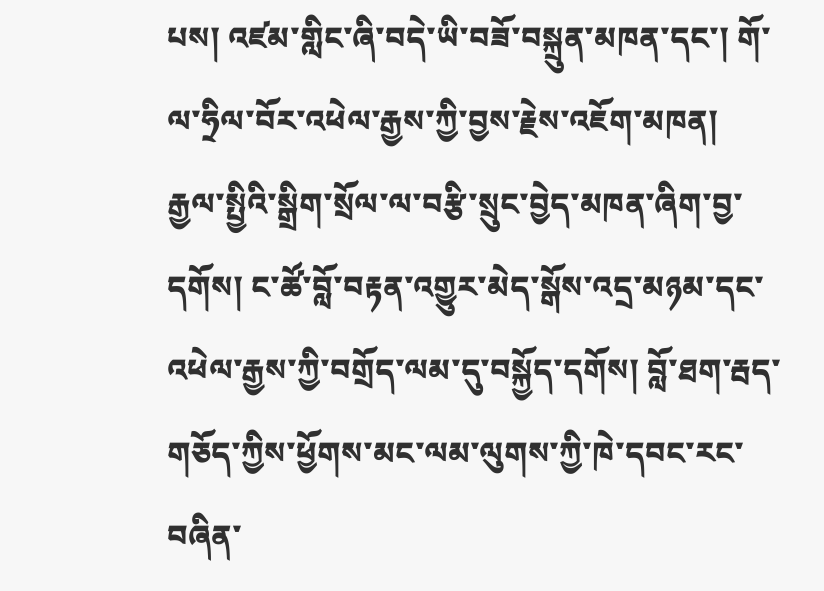པས། འཛམ་གླིང་ཞི་བདེ་ཡི་བཟོ་བསྐྲུན་མཁན་དང་། གོ་ལ་ཧྲིལ་བོར་འཕེལ་རྒྱས་ཀྱི་བྱས་རྗེས་འཇོག་མཁན། རྒྱལ་སྤྱིའི་སྒྲིག་སྲོལ་ལ་བརྩི་སྲུང་བྱེད་མཁན་ཞིག་བྱ་དགོས། ང་ཚོ་བློ་བརྟན་འགྱུར་མེད་སྒོས་འདྲ་མཉམ་དང་འཕེལ་རྒྱས་ཀྱི་བགྲོད་ལམ་དུ་བསྐྱོད་དགོས། བློ་ཐག་རྦད་གཅོད་ཀྱིས་ཕྱོགས་མང་ལམ་ལུགས་ཀྱི་ཁེ་དབང་རང་བཞིན་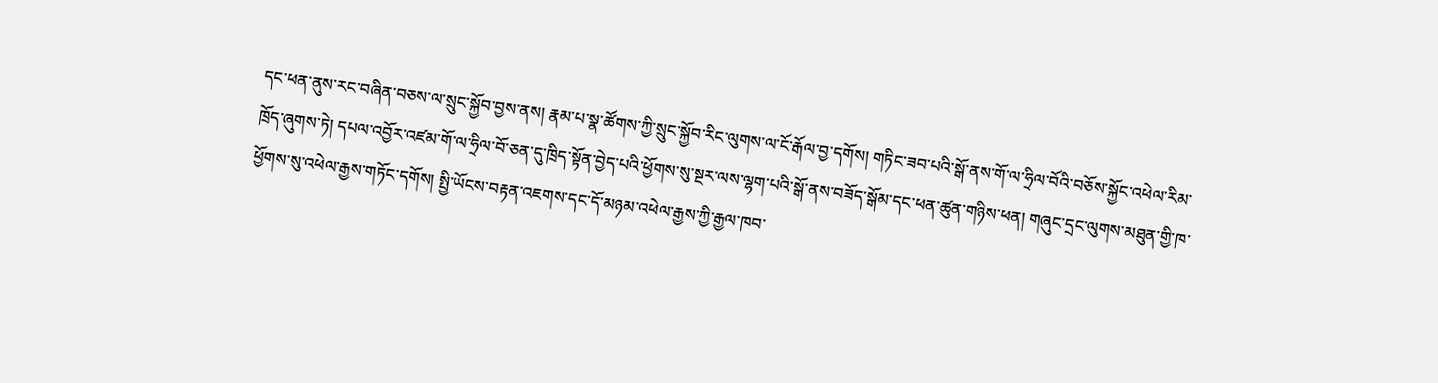དང་ཕན་ནུས་རང་བཞིན་བཅས་ལ་སྲུང་སྐྱོབ་བྱས་ནས། རྣམ་པ་སྣ་ཚོགས་ཀྱི་སྲུང་སྐྱོབ་རིང་ལུགས་ལ་ངོ་རྒོལ་བྱ་དགོས། གཏིང་ཟབ་པའི་སྒོ་ནས་གོ་ལ་ཧྲིལ་བོའི་བཅོས་སྐྱོང་འཕེལ་རིམ་ཁྲོད་ཞུགས་ཏེ། དཔལ་འབྱོར་འཛམ་གོ་ལ་ཧྲིལ་བོ་ཅན་དུ་ཁྲིད་སྟོན་བྱེད་པའི་ཕྱོགས་སུ་སྔར་ལས་ལྷག་པའི་སྒོ་ནས་བཟོད་སྒོམ་དང་ཕན་ཚུན་གཉིས་ཕན། གཞུང་དྲང་ལུགས་མཐུན་གྱི་ཁ་ཕྱོགས་སུ་འཕེལ་རྒྱས་གཏོང་དགོས། སྤྱི་ཡོངས་བརྟན་འཇགས་དང་དོ་མཉམ་འཕེལ་རྒྱས་ཀྱི་རྒྱལ་ཁབ་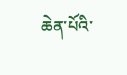ཆེན་པོའི་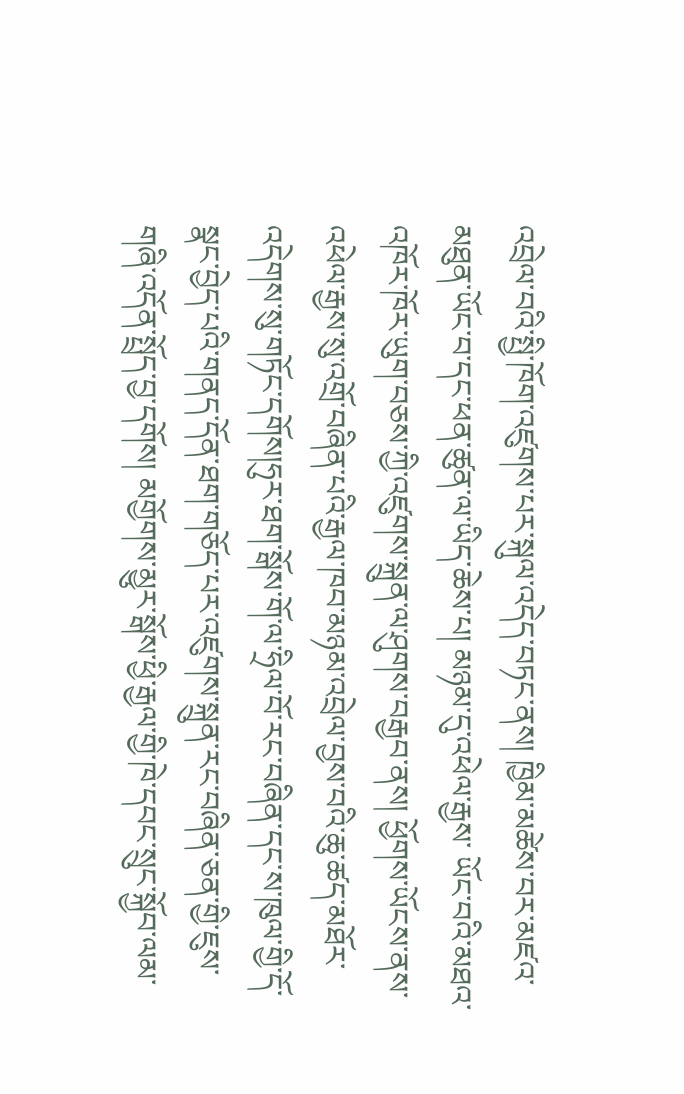འབྲེལ་བའི་སྤྱི་ཁོག་འཛུགས་པར་སྐུལ་འདེད་བཏང་ནས། ཁྱིམ་མཚེས་བར་མཛའ་མཐུན་ཡོང་བ་དང་ཕན་ཚུན་ལ་ཡིད་ཆེས་པ། མཉམ་དུ་འཕེལ་རྒྱས་ ཡོང་བའི་མཐའ་འཁོར་ཁོར་ཡུག་བཅས་ཀྱི་འཛུགས་སྐྲུན་ལ་ཤུགས་བརྒྱབ་ནས། ཕྱོགས་ཡོངས་ནས་འཕེལ་རྒྱས་སུ་འགྲོ་བཞིན་པའི་རྒྱལ་ཁབ་མཉམ་འབྲེལ་བྱས་བའི་ཆུ་ཚད་མཐོར་འདེགས་སུ་གཏོང་དགོས།ཧུར་ཐག་སྒོས་གོ་ལ་ཧྲིལ་བོ་རང་བཞིན་དང་ས་ཁུལ་གྱི་དོ་སྣང་བྱེད་པའི་གནད་དོན་ཐག་གཅོད་པར་འཛུགས་སྐྲུན་རང་བཞིན་ཅན་གྱི་ཇུས་གཞི་འདོན་སྤྲོད་བྱ་དགོས། མགྱོགས་མྱུར་སྒོས་ཕྱི་རྒྱལ་གྱི་ཁེ་དབང་སྲུང་སྐྱོབ་ལམ་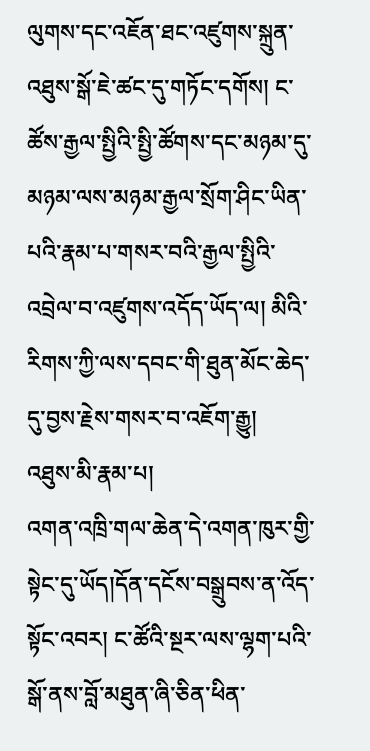ལུགས་དང་འཇོན་ཐང་འཛུགས་སྐྲུན་འཐུས་སྒོ་ཇེ་ཚང་དུ་གཏོང་དགོས། ང་ཚོས་རྒྱལ་སྤྱིའི་སྤྱི་ཚོགས་དང་མཉམ་དུ་མཉམ་ལས་མཉམ་རྒྱལ་སྲོག་ཤིང་ཡིན་པའི་རྣམ་པ་གསར་བའི་རྒྱལ་སྤྱིའི་འབྲེལ་བ་འཛུགས་འདོད་ཡོད་ལ། མིའི་རིགས་ཀྱི་ལས་དབང་གི་ཐུན་མོང་ཆེད་དུ་བྱས་རྗེས་གསར་བ་འཇོག་རྒྱུ།
འཐུས་མི་རྣམ་པ།
འགན་འཁྲི་གལ་ཆེན་དེ་འགན་ཁུར་གྱི་སྟེང་དུ་ཡོད།དོན་དངོས་བསྒྲུབས་ན་འོད་སྟོང་འབར། ང་ཚོའི་སྔར་ལས་ལྷག་པའི་སྒོ་ནས་བློ་མཐུན་ཞི་ཅིན་ཕིན་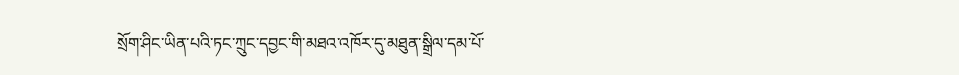སྲོག་ཤིང་ཡིན་པའི་ཏང་ཀྲུང་དབྱང་གི་མཐའ་འཁོར་དུ་མཐུན་སྒྲིལ་དམ་པོ་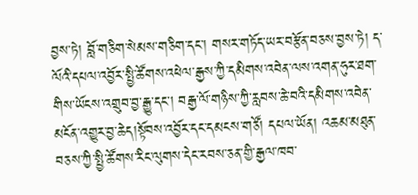བྱས་ཏེ། བློ་གཅིག་སེམས་གཅིག་དང་། གསར་གཏོད་ཡར་བརྩོན་བཅས་བྱས་ཏེ། ད་ལོའི་དཔལ་འབྱོར་སྤྱི་ཚོགས་འཕེལ་རྒྱས་ཀྱི་དམིགས་འབེན་ལས་འགན་ཧུར་ཐག་གིས་ཡོངས་འགྲུབ་བྱ་རྒྱུ་དང་། བརྒྱ་ལོ་གཉིས་ཀྱི་རླབས་ཆེ་བའི་དམིགས་འབེན་མངོན་འགྱུར་བྱ་ཆེད།སྟོབས་འབྱོར་དང་དམངས་གཙོ། དཔལ་ཡོན། འཆམ་མཐུན་བཅས་ཀྱི་སྤྱི་ཚོགས་རིང་ལུགས་དེང་རབས་ཅན་གྱི་རྒྱལ་ཁབ་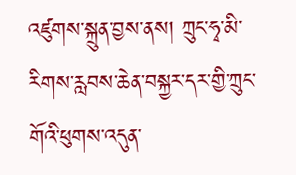འཛུགས་སྐྲུན་བྱས་ནས། ཀྲུང་ཧྭ་མི་རིགས་རླབས་ཆེན་བསྐྱར་དར་གྱི་ཀྲུང་གོའི་ཕུགས་འདུན་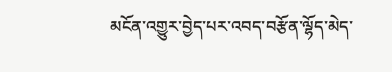མངོན་འགྱུར་བྱེད་པར་འབད་བརྩོན་ལྷོད་མེད་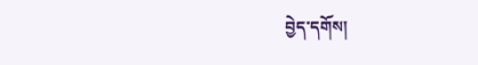བྱེད་དགོས།